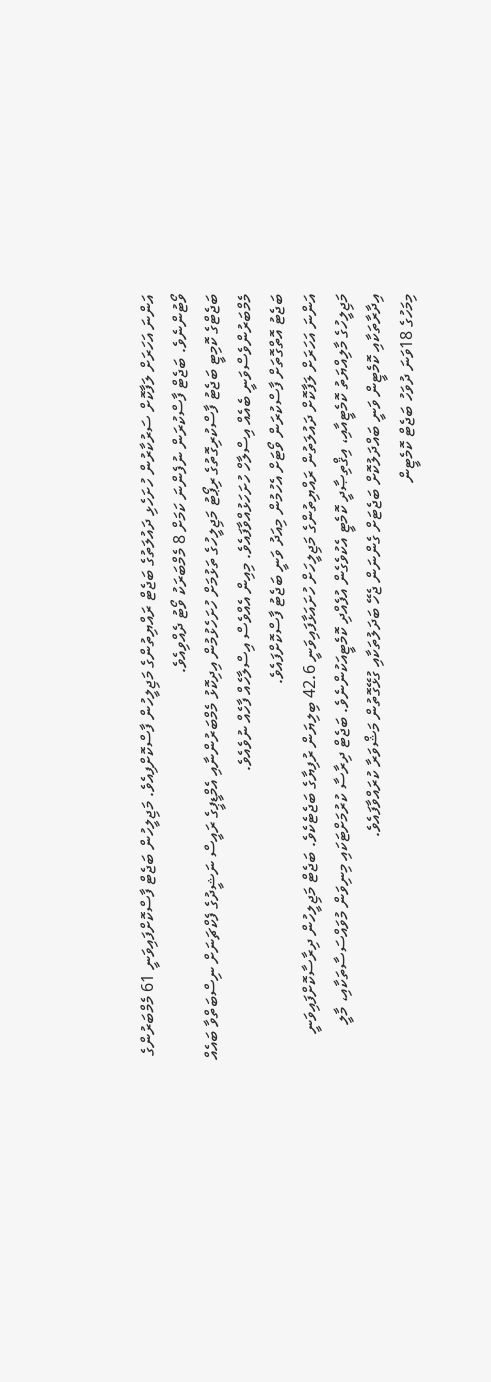އަންނަ އަހަރަށް ލަފާކޮށް ސަރުކާރުން ހުށަހެޅި ދައުލަތުގެ ބަޖެޓް ރައްޔިތުންގެ މަޖިލީހުން ފާސްކޮށްފިއެވެ. މަޖިލީހުން ބަޖެޓް ފާސްކޮށްފައިވަނީ 61 މެމްބަރުންގެ ވޯޓުންނެވެ. ބަޖެޓް ފާސްކުރަން ނުފެންނަ ކަމަށް 8 މެމްބަރަކު ވޯޓު ދެއްވިއެވެ.
ބަޖެޓްގެ ކޮމިޓީ ބަޖެޓު ފާސްކުރިގޮތުގެ ރިޕޯޓު މަޖިލީހުގެ ތަޅުމަށް ހުށަހެޅުމުން އިދިކޮޅު މެމްބަރުންނާއި އެމްޑީޕީގެ ރައީސް ނަޝީދުގެ ފެކްޗަނަށް ނިސްބަތްވާ ބައެއް މެމްބަރުންވެސްވަނީ ބެއެއް އިސްލާހް ހުށަހަޅުއްވާފައެވެ. މިއިން އެއްވެސް އިސްލާހެއް ފާހެއް ނުވެއެވެ.
ބަޖެޓު އޮތްގޮތަށް ފާސްކުރަން ވޯޓަށް އެހުމުން މިއަދު ވަނީ ބަޖެޓު ފާސްކޮށްފައެވެ.
އަންނަ އަހަރަށް ލަފާކޮށް ދައުލަތުން ރައްޔިތުންގެ މަޖިލީހަށް ހުށައަޅާފައިވަނީ 42.6 ބިލިޔަން ރުފިޔާގެ ބަޖެޓެކެވެ. ބަޖެޓް މަޖިލީހުން ދިރާސާކޮށްފައިވަނީ މަޖިލީހުގެ މާލިއްޔަތު ކޮމެޓީއާއި، އިޤްތިޞާދީ ކޮމެޓީ އެކުވެގެން އުފެއްދި ކޮމެޓީއަކުންނެވެ. ބަޖެޓް ދިރާސާ ކުރުމަށްޓަކައި މިނިވަން މުވައްސަސާތަކާއި، މާލީ އިދާރާތަކާއި ކޮމެޓީން ވަނީ ބައްދަލުކޮށް ބަޖެޓަށް ގެންނަން ޖެހޭ ބަދަލުތަކާއި ގުޅޭގޮތުން މަޝްވަރާ ކުރައްވާފައެވެ.
މިމަހުގެ 18ވަނަ ދުވަހު ބަޖެޓް ކޮމެޓީން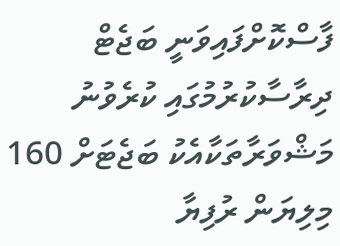ފާސްކޮށްފައިވަނީ ބަޖެޓް ދިރާސާކުރުމުގައި ކުރެވުނު މަޝްވަރާތަކާއެކު ބަޖެޓަށް 160 މިލިޔަން ރުފިޔާ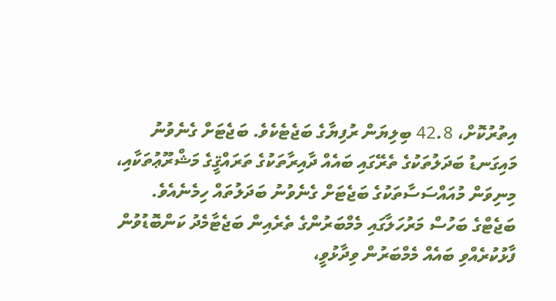އިތުރުކޮށް، 42.8 ބިލިޔަން ރުފިޔާގެ ބަޖެޓެކެވެ. ބަޖެޓަށް ގެނެވުނު މައިގަނޑު ބަދަލުތަކުގެ ތެރޭގައި ބައެއް ދާއިރާތަކުގެ ތަރައްޤީގެ މަޝްރޫޢުތަކާއި، މިނިވަން މުއައްސަސާތަކުގެ ބަޖެޓަށް ގެނެވުނު ބަދަލުތައް ހިމެނެއެވެ.
ބަޖެޓްގެ ބަހުސް މަރުހަލާގައި މެމްބަރުންގެ ތެރެއިން ބަޖެޓާމެދު ކަންބޮޑުވުން ފާޅުކުރެއްވި ބައެއް މެމްބަރުން ވިދާޅުވީ،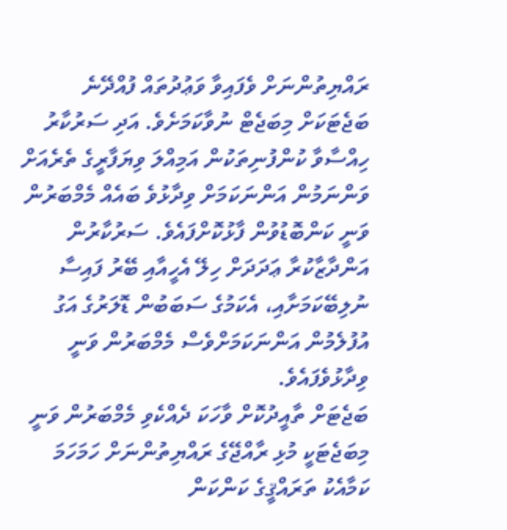ރައްޔިތުންނަށް ވެފައިވާ ވަޢުދުތައް ފުއްދޭނެ ބަޖެޓަކަށް މިބަޖެޓް ނުވާކަމަށެވެ. އަދި ސަރުކާރު ހިއްސާވާ ކުންފުނިތަކުން އަމިއްލަ ވިޔަފާރީގެ ތެރެއަށް ވަންނަމުން އަންނަކަމަށް ވިދާޅުވެ ބައެއް މެމްބަރުން ވަނީ ކަންބޮޑުވުން ފާޅުކޮށްފައެވެ. ސަރުކާރުން އަންދާޒާކުރާ ޢަދަދަށް ހިލޭ އެހީއާއި ބޭރު ފައިސާ ނުލިބޭކަމަށާއި، އެކަމުގެ ސަބަބުން ޑޮލަރުގެ އަގު އުފުލެމުން އަންނަކަމަށްވެސް މެމްބަރުން ވަނީ ވިދާޅުވެފައެވެ.
ބަޖެޓަށް ތާއީދުކޮށް ވާހަކަ ދެއްކެވި މެމްބަރުން ވަނީ މިބަޖެޓަކީ މުޅި ރާއްޖޭގެ ރައްޔިތުންނަށް ހަމަހަމަ ކަމާއެކު ތަރައްޤީގެ ކަންކަން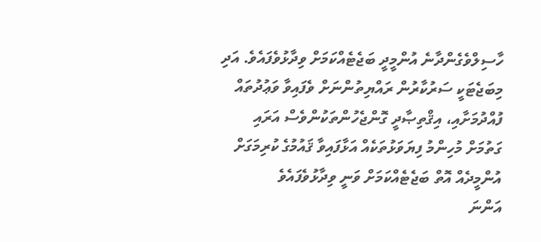ހާސިލްވެގެންދާނެ އުންމީދީ ބަޖެޓެއްކަމަށް ވިދާޅުވެފައެވެ. އަދި މިބަޖެޓަކީ ސަރުކާރުން ރައްޔިތުންނަށް ވެފައިވާ ވަޢުދުތައް ފުއްދުމަށާއި، އިޤްތިޞާދީ ގޮންޖެހުންތަކުންވެސް އަރައި ގަތުމަށް މުހިންމު ފިޔަވަޅުތަކެއް އަޅާފައިވާ ޤައުމުގެ ކުރިމަގަށް އުންމީދެއް އޮތް ބަޖެޓެއްކަމަށް ވަނީ ވިދާޅުވެފައެވެ
އަންނަ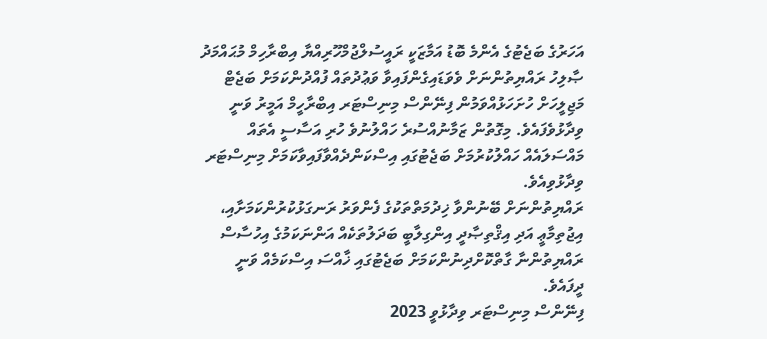އަހަރުގެ ބަޖެޓުގެ އެންމެ ބޮޑު އަމާޒަކީ ރައީސުލްޖުމްހޫރިއްޔާ އިބްރާހިމް މުޙައްމަދު ޞާލިހު ރައްޔިތުންނަށް ވެވަޑައިގެންފައިވާ ވަޢުދުތައް ފުއްދުންކަމަށް ބަޖެޓް މަޖިލީހަށް ހުށަހަޅުއްވަމުން ފިނޭންސް މިނިސްޓަރ އިބްރާހީމް އަމީރު ވަނީ ވިދާޅުވެފައެވެ. މިގޮތުން ޒަމާނުއްސުރެ ހައްލުނުވެ ހުރި އަސާސީ އެތައް މައްސަލައެއް ހައްލުކުރުމަށް ބަޖެޓުގައި އިސްކަންދެއްވާފައިވާކަމަށް މިނިސްޓަރ ވިދާޅުވިއެވެ.
ރައްޔިތުންނަށް ބޭނުންވާ ޚިދުމަތްތަކުގެ ފެންވަރު ރަނގަޅުކުރުންކަމަށާއި، އިޖުތިމާޢީ އަދި އިޤްތިޞާދީ އިންގިލާބީ ބަދަލުތަކެއް އަންނަކަމުގެ އިހުސާސް ރައްޔިތުންނާ ގާތްކޮށްދިނުންކަމަށް ބަޖެޓުގައި ޚާއްސަ އިސްކަމެއް ވަނީ ދީފައެވެ.
ފިނޭންސް މިނިސްޓަރ ވިދާޅުވީ 2023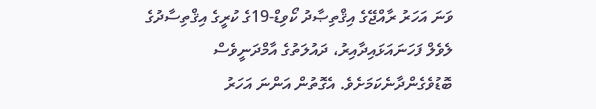ވަނަ އަހަރު ރާއްޖޭގެ އިޤްތިޞާދު ކޯވިޑް-19ގެ ކުރީގެ އިޤްތިސާދުގެ ލެވެލް ފަހަނައަޅައިދާއިރު، ދައުލަތުގެ އާމްދަނީވެސް ބޮޑުވެގެންދާނެކަމަށެވެ. އެގޮތުން އަންނަ އަހަރު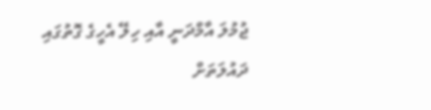ޖުމުލަ އާމްދަނީ އާއި ހިލޭ އެހީގެ ގޮތުގައި ދައުލަތަށް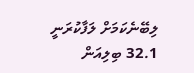ލިބޭނެކަމަށް ލަފާކުރަނީ 32.1 ބިލިއަން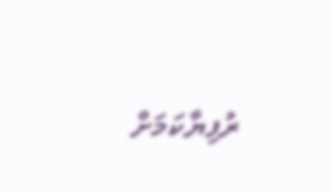ރުފިޔާކަމަށް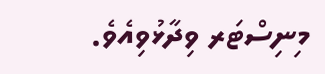މިނިސްޓަރ ވިދާޅުވިއެވެ.